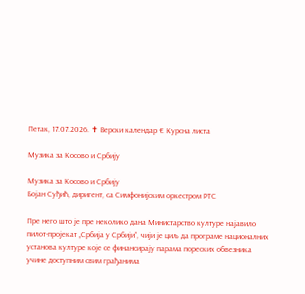Петак, 17.07.2026. ✝ Верски календар € Курсна листа

Музика за Косово и Србију

Музика за Косово и Србију
Бојан Суђић, диригент, са Симфонијским оркестром РТС

Пре него што је пре неколико дана Министарство културе најавило пилот-пројекат „Србија у Србији”, чији је циљ да програме националних установа културе које се финансирају парама пореских обвезника учине доступним свим грађанима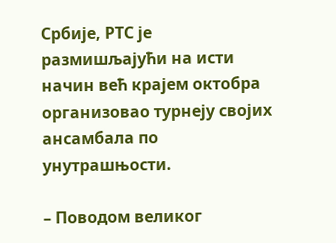Србије, РТС је размишљајући на исти начин већ крајем октобра организовао турнеју својих ансамбала по унутрашњости.

– Поводом великог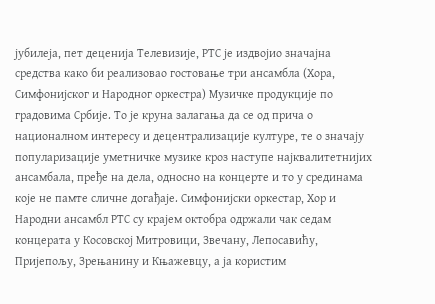јубилеја, пет деценија Телевизије, РТС је издвојио значајна средства како би реализовао гостовање три ансамбла (Хора, Симфонијског и Народног оркестра) Музичке продукције по градовима Србије. То је круна залагања да се од прича о националном интересу и децентрализације културе, те о значају популаризације уметничке музике кроз наступе најквалитетнијих ансамбала, пређе на дела, односно на концерте и то у срединама које не памте сличне догађаје. Симфонијски оркестар, Хор и Народни ансамбл РТС су крајем октобра одржали чак седам концерата у Косовској Митровици, Звечану, Лепосавићу, Пријепољу, Зрењанину и Књажевцу, а ја користим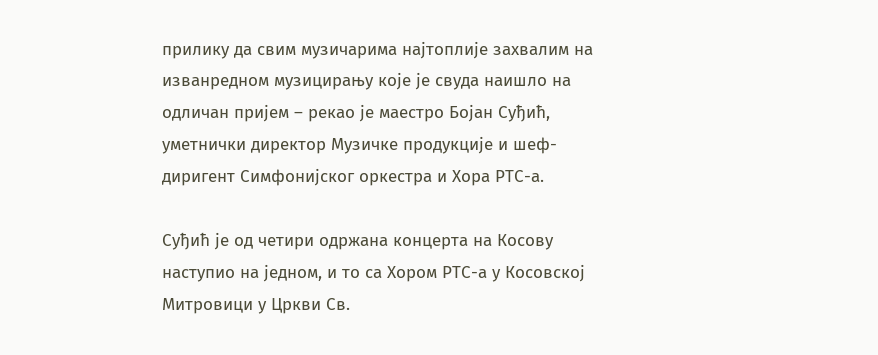прилику да свим музичарима најтоплије захвалим на изванредном музицирању које је свуда наишло на одличан пријем – рекао је маестро Бојан Суђић, уметнички директор Музичке продукције и шеф-диригент Симфонијског оркестра и Хора РТС-а.

Суђић је од четири одржана концерта на Косову наступио на једном, и то са Хором РТС-а у Косовској Митровици у Цркви Св.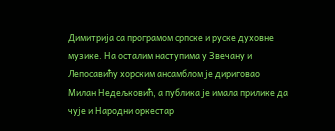Димитрија са програмом српске и руске духовне музике. На осталим наступима у Звечану и Лепосавићу хорским ансамблом је дириговао Милан Недељковић, а публика је имала прилике да чује и Народни оркестар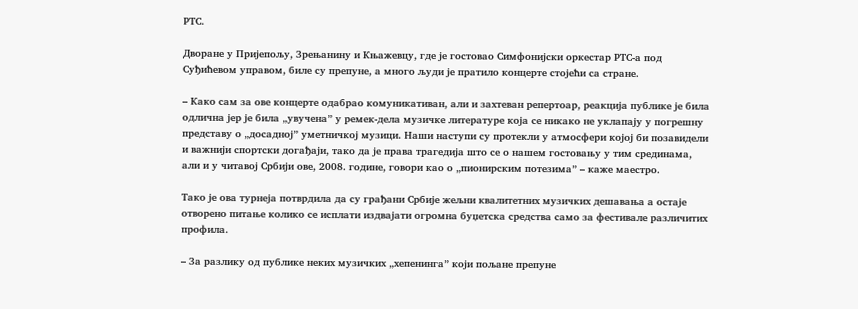РТС.

Дворане у Пријепољу, Зрењанину и Књажевцу, где је гостовао Симфонијски оркестар РТС-а под Суђићевом управом, биле су препуне, а много људи је пратило концерте стојећи са стране.

– Како сам за ове концерте одабрао комуникативан, али и захтеван репертоар, реакција публике је била одлична јер је била „увучена” у ремек-дела музичке литературе која се никако не уклапају у погрешну представу о „досадној” уметничкој музици. Наши наступи су протекли у атмосфери којој би позавидели и важнији спортски догађаји, тако да је права трагедија што се о нашем гостовању у тим срединама, али и у читавој Србији ове, 2008. године, говори као о „пионирским потезима” – каже маестро.

Тако је ова турнеја потврдила да су грађани Србије жељни квалитетних музичких дешавања а остаје отворено питање колико се исплати издвајати огромна буџетска средства само за фестивале различитих профила.

– За разлику од публике неких музичких „хепенинга” који пољане препуне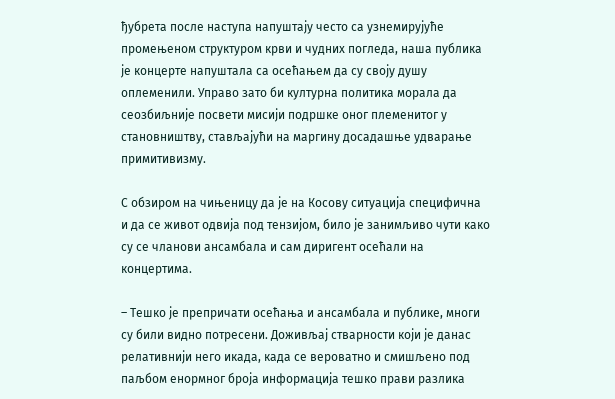ђубрета после наступа напуштају често са узнемирујуће промењеном структуром крви и чудних погледа, наша публика је концерте напуштала са осећањем да су своју душу оплеменили. Управо зато би културна политика морала да сеозбиљније посвети мисији подршке оног племенитог у становништву, стављајући на маргину досадашње удварање примитивизму.

С обзиром на чињеницу да је на Косову ситуација специфична и да се живот одвија под тензијом, било је занимљиво чути како су се чланови ансамбала и сам диригент осећали на концертима.

– Тешко је препричати осећања и ансамбала и публике, многи су били видно потресени. Доживљај стварности који је данас релативнији него икада, када се вероватно и смишљено под паљбом енормног броја информација тешко прави разлика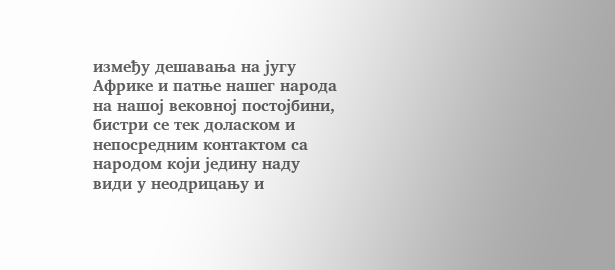између дешавања на југу Африке и патње нашег народа на нашој вековној постојбини, бистри се тек доласком и непосредним контактом са народом који једину наду види у неодрицању и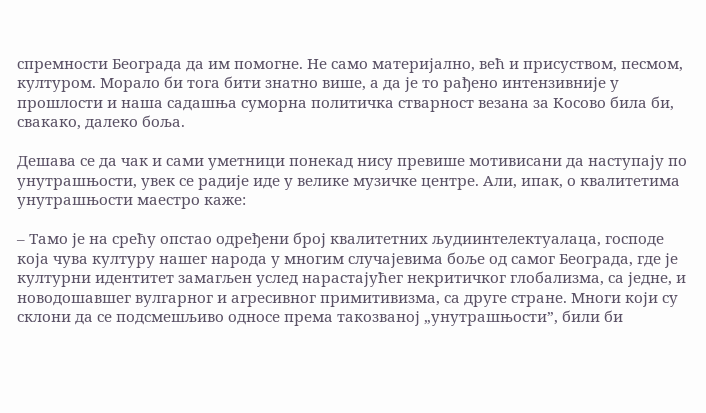спремности Београда да им помогне. Не само материјално, већ и присуством, песмом, културом. Морало би тога бити знатно више, а да је то рађено интензивније у прошлости и наша садашња суморна политичка стварност везана за Косово била би, свакако, далеко боља.

Дешава се да чак и сами уметници понекад нису превише мотивисани да наступају по унутрашњости, увек се радије иде у велике музичке центре. Али, ипак, о квалитетима унутрашњости маестро каже:

– Тамо је на срећу опстао одређени број квалитетних људиинтелектуалаца, господе која чува културу нашег народа у многим случајевима боље од самог Београда, где је културни идентитет замагљен услед нарастајућег некритичког глобализма, са једне, и новодошавшег вулгарног и агресивног примитивизма, са друге стране. Многи који су склони да се подсмешљиво односе према такозваној „унутрашњости”, били би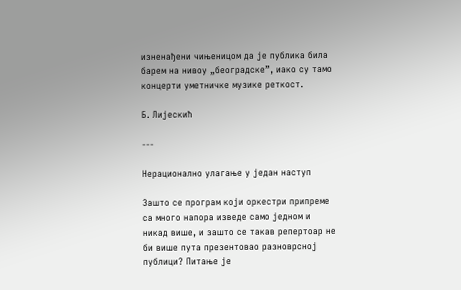изненађени чињеницом да је публика била барем на нивоу „београдске”, иако су тамо концерти уметничке музике реткост.

Б. Лијескић

---

Нерационално улагање у један наступ

Зашто се програм који оркестри припреме са много напора изведе само једном и никад више, и зашто се такав репертоар не би више пута презентовао разноврсној публици? Питање је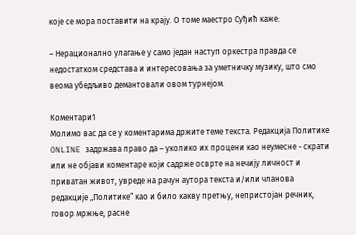које се мора поставити на крају. О томе маестро Суђић каже:

– Нерационално улагање у само један наступ оркестра правда се недостатком средстава и интересовања за уметничку музику, што смо веома убедљиво демантовали овом турнејом.

Коментари1
Молимо вас да се у коментарима држите теме текста. Редакција Политике ONLINE задржава право да – уколико их процени као неумесне - скрати или не објави коментаре који садрже осврте на нечију личност и приватан живот, увреде на рачун аутора текста и/или чланова редакције „Политике“ као и било какву претњу, непристојан речник, говор мржње, расне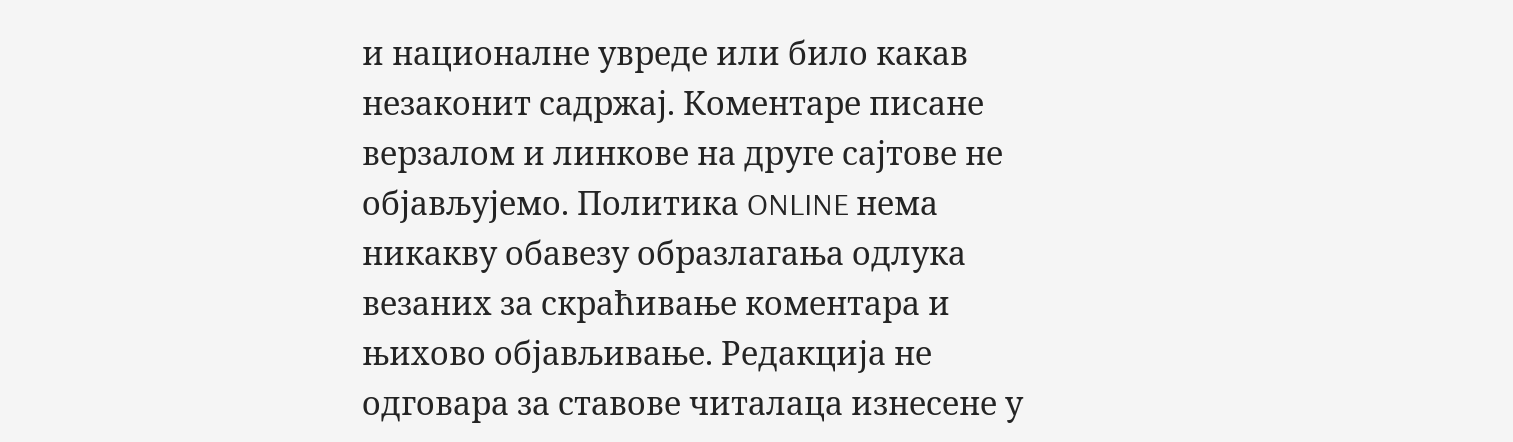и националне увреде или било какав незаконит садржај. Коментаре писане верзалом и линкове на друге сајтове не објављујемо. Политика ONLINE нема никакву обавезу образлагања одлука везаних за скраћивање коментара и њихово објављивање. Редакција не одговара за ставове читалаца изнесене у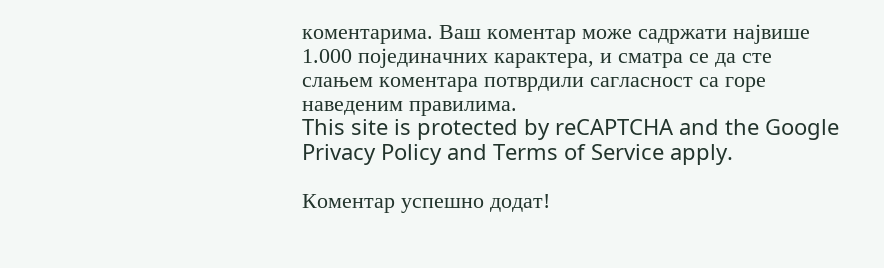коментарима. Ваш коментар може садржати највише 1.000 појединачних карактера, и сматра се да сте слањем коментара потврдили сагласност са горе наведеним правилима.
This site is protected by reCAPTCHA and the Google Privacy Policy and Terms of Service apply.

Комeнтар успeшно додат!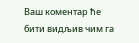Ваш комeнтар ћe бити видљив чим га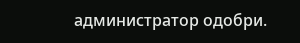администратор одобри.